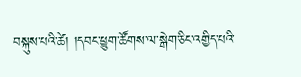བསྐུས་པའི་ཚེ། །དབང་ཕྱུག་ཚོགས་ལ་སྒེག་ཅིང་འགྱིད་པའི་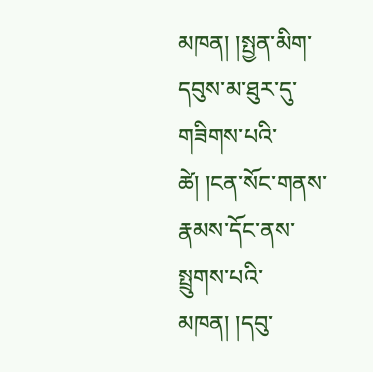མཁན། །སྤྱན་མིག་དབུས་མ་ཐུར་དུ་གཟིགས་པའི་ཚེ། །ངན་སོང་གནས་རྣམས་དོང་ནས་སྤྲུགས་པའི་མཁན། །དབུ་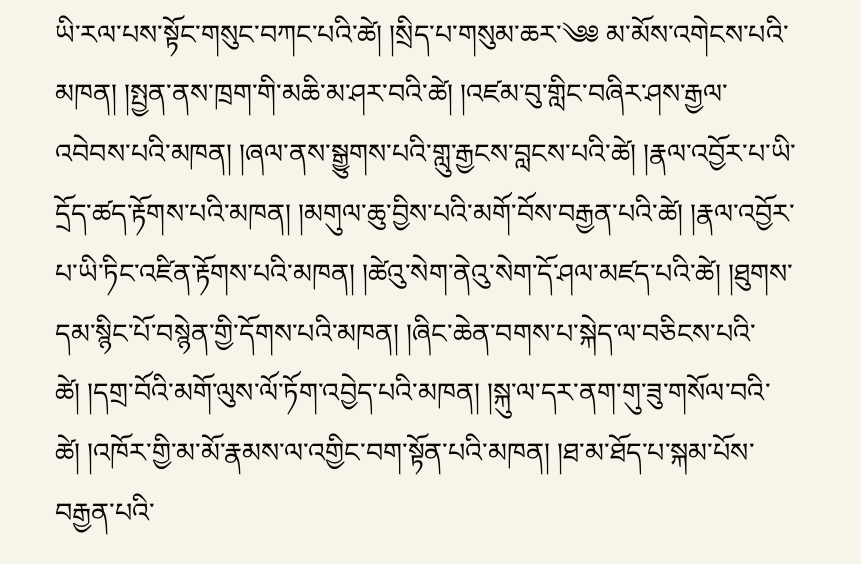ཡི་རལ་པས་སྟོང་གསུང་བཀང་པའི་ཚེ། །སྲིད་པ་གསུམ་ཆར་༄༅ མ་མོས་འགེངས་པའི་མཁན། །སྤྱན་ནས་ཁྲག་གི་མཆི་མ་ཤར་བའི་ཚེ། །འཛམ་བུ་གླིང་བཞིར་ཤས་རྒྱལ་འབེབས་པའི་མཁན། །ཞལ་ནས་སྒྱུགས་པའི་གླུ་རྒྱངས་བླངས་པའི་ཚེ། །རྣལ་འབྱོར་པ་ཡི་དྲོད་ཚད་རྟོགས་པའི་མཁན། །མགུལ་ཆུ་བྱིས་པའི་མགོ་བོས་བརྒྱན་པའི་ཚེ། །རྣལ་འབྱོར་པ་ཡི་ཏིང་འཛིན་རྟོགས་པའི་མཁན། །ཚེའུ་སེག་ནེའུ་སེག་དོ་ཤལ་མཛད་པའི་ཚེ། །ཐུགས་དམ་སྙིང་པོ་བསྙེན་གྱི་དོགས་པའི་མཁན། །ཞིང་ཆེན་བགས་པ་སྐེད་ལ་བཅིངས་པའི་ཚེ། །དགྲ་བོའི་མགོ་ལུས་ལོ་ཏོག་འབྱེད་པའི་མཁན། །སྐུ་ལ་དར་ནག་གུ་ཟུ་གསོལ་བའི་ཚེ། །འཁོར་གྱི་མ་མོ་རྣམས་ལ་འགྱིང་བག་སྟོན་པའི་མཁན། །ཐ་མ་ཐོད་པ་སྐམ་པོས་བརྒྱན་པའི་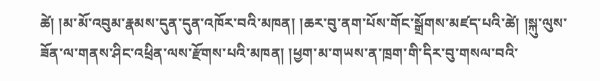ཚེ། །མ་མོ་འབུམ་རྣམས་དུན་དུན་འཁོར་བའི་མཁན། །ཆར་བུ་ནག་པོས་གོང་སྒྲོགས་མཛད་པའི་ཚེ། །སྐུ་ལུས་ཟོན་ལ་གནས་ཤིང་འཕྲིན་ལས་རྫོགས་པའི་མཁན། །ཕྱག་མ་གཡས་ན་ཁྲག་གི་དིར་བུ་གསལ་བའི་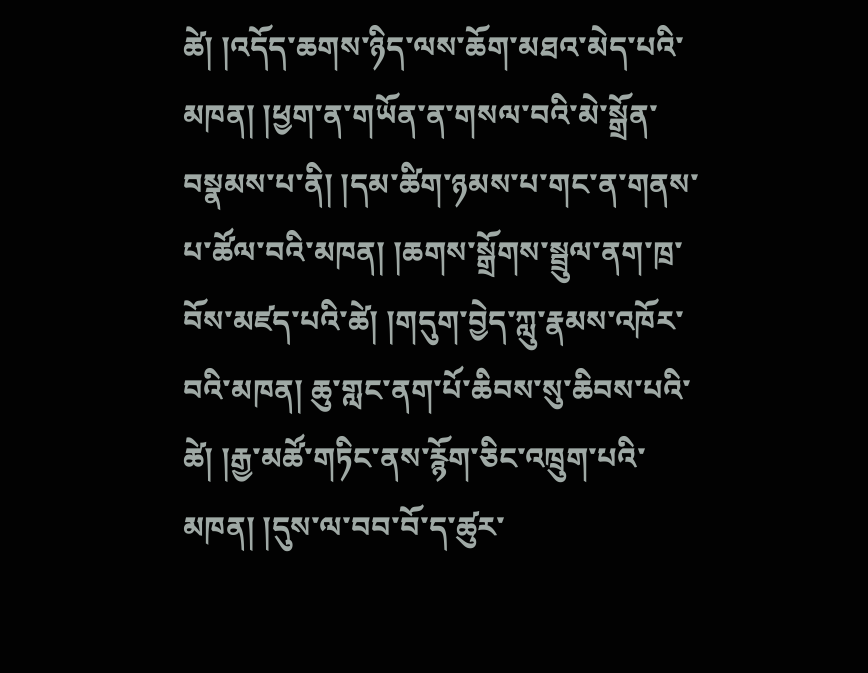ཚེ། །འདོད་ཆགས་ཉིད་ལས་ཆོག་མཐའ་མེད་པའི་མཁན། །ཕྱག་ན་གཡོན་ན་གསལ་བའི་མེ་སྒྲོན་བསྣམས་པ་ནི། །དམ་ཚིག་ཉམས་པ་གང་ན་གནས་པ་ཚོལ་བའི་མཁན། །ཆགས་སྒྲོགས་སྦྲུལ་ནག་ཁྲ་བོས་མཛད་པའི་ཚེ། །གདུག་བྱེད་ཀླུ་རྣམས་འཁོར་བའི་མཁན། ཆུ་གླང་ནག་པོ་ཆིབས་སུ་ཆིབས་པའི་ཚེ། །རྒྱ་མཚོ་གཏིང་ནས་རྙོག་ཅིང་འཁྲུག་པའི་མཁན། །དུས་ལ་བབ་བོ་ད་ཚུར་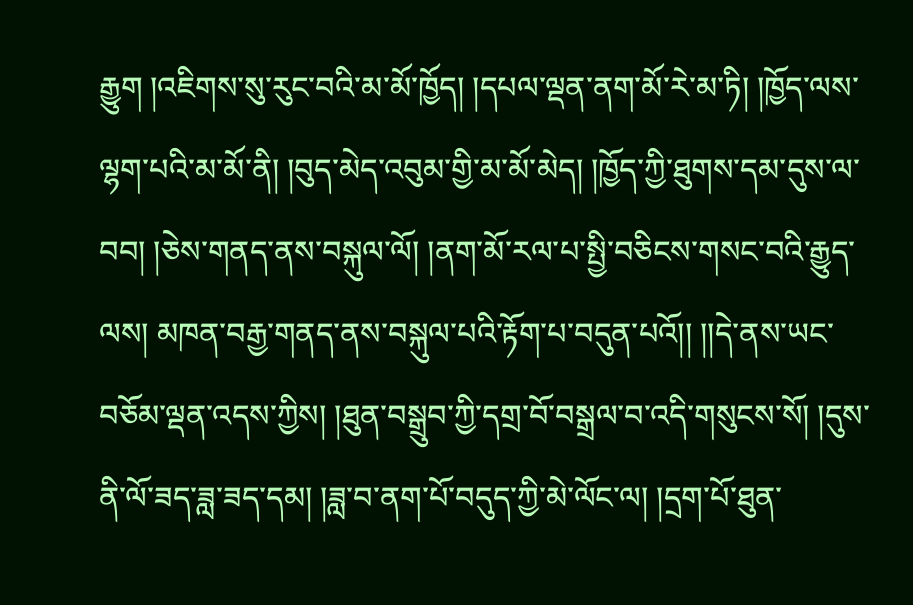རྒྱུག །འཇིགས་སུ་རུང་བའི་མ་མོ་ཁྱོད། །དཔལ་ལྡན་ནག་མོ་རེ་མ་ཏི། །ཁྱོད་ལས་ལྷག་པའི་མ་མོ་ནི། །བུད་མེད་འབུམ་གྱི་མ་མོ་མེད། །ཁྱོད་ཀྱི་ཐུགས་དམ་དུས་ལ་བབ། །ཅེས་གནད་ནས་བསྐུལ་ལོ། །ནག་མོ་རལ་པ་སྤྱི་བཅིངས་གསང་བའི་རྒྱུད་ལས། མཁན་བརྒྱ་གནད་ནས་བསྐུལ་པའི་རྟོག་པ་བདུན་པའོ།། །།དེ་ནས་ཡང་བཅོམ་ལྡན་འདས་ཀྱིས། །ཐུན་བསྒྲུབ་ཀྱི་དགྲ་བོ་བསྒྲལ་བ་འདི་གསུངས་སོ། །དུས་ནི་ལོ་ཟད་ཟླ་ཟད་དམ། །ཟླ་བ་ནག་པོ་བདུད་ཀྱི་མེ་ལོང་ལ། །དྲག་པོ་ཐུན་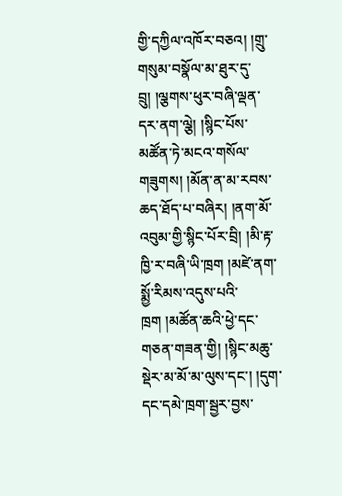གྱི་དཀྱིལ་འཁོར་བཅའ། །གྲུ་གསུམ་བསྣོལ་མ་ཐུར་དུ་བྲུ། །ལྕགས་ཕུར་བཞི་ལྡན་དར་ནག་ལྕེ། །སྙིང་པོས་མཚོན་ཏེ་མངའ་གསོལ་གཟུགས། །མོན་ན་མ་རབས་ཆད་ཐོད་པ་བཞིར། །ནག་མོ་འབུམ་གྱི་སྙིང་པོར་བྲི། །མི་རྟ་ཁྱི་ར་བཞི་ཡི་ཁྲག །མཛེ་ནག་སྨྱོ་རིམས་འདུས་པའི་ཁྲག །མཚོན་ཆའི་ཕྱེ་དང་གཅན་གཟན་གྱི། །སྙིང་མཆུ་སྡེར་མ་མོ་མ་ལུས་དང་། །དུག་དང་དམེ་ཁྲག་སྦྱར་བྱས་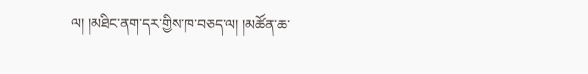ལ། །མཐིང་ནག་དར་གྱིས་ཁ་བཅད་ལ། །མཚོན་ཆ་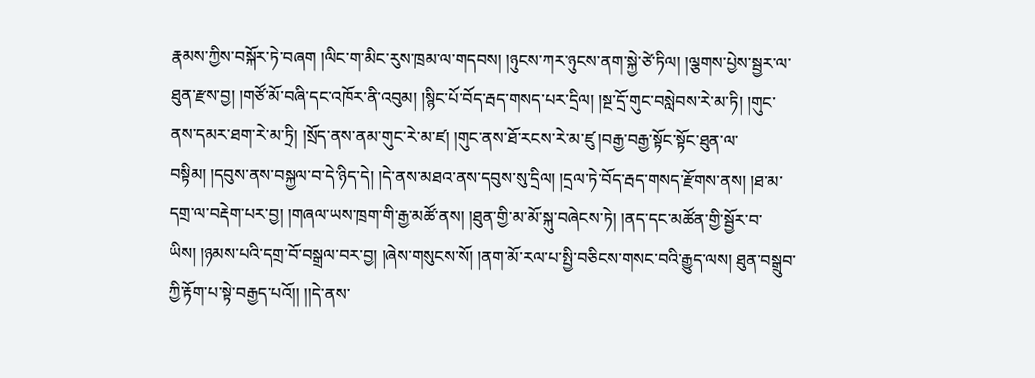རྣམས་ཀྱིས་བསྐོར་ཏེ་བཞག །ལིང་ག་མིང་རུས་ཁྲམ་ལ་གདབས། །ཉུངས་ཀར་ཉུངས་ནག་སྐྱེ་ཙེ་ཏིལ། །ལྕགས་པྱེས་སྦྱར་ལ་ཐུན་རྫས་བྱ། །གཙོ་མོ་བཞི་དང་འཁོར་ནི་འབུམ། །སྙིང་པོ་བོད་རྦད་གསད་པར་དྲིལ། །སྔ་དྲོ་གུང་བསླེབས་རེ་མ་ཏི། །གུང་ནས་དམར་ཐག་རེ་མ་ཏྲི། །སྲོད་ནས་ནམ་གུང་རེ་མ་ཛ། །གུང་ནས་ཐོ་རངས་རེ་མ་ཛུ །བརྒྱ་བརྒྱ་སྟོང་སྟོང་ཐུན་ལ་བསྟིམ། །དབུས་ནས་བསྐྱལ་བ་དེ་ཉིད་དེ། །དེ་ནས་མཐའ་ནས་དབུས་སུ་དྲིལ། །དྲལ་ཏེ་བོད་རྦད་གསད་རྫོགས་ནས། །ཐ་མ་དགྲ་ལ་བརྡེག་པར་བྱ། །གཞལ་ཡས་ཁྲག་གི་རྒྱ་མཚོ་ནས། །ཐུན་གྱི་མ་མོ་སྐུ་བཞེངས་ཏེ། །ནད་དང་མཚོན་གྱི་སྦྱོར་བ་ཡིས། །ཉམས་པའི་དགྲ་བོ་བསྒྲལ་བར་བྱ། །ཞེས་གསུངས་སོ། །ནག་མོ་རལ་པ་སྤྱི་བཅིངས་གསང་བའི་རྒྱུད་ལས། ཐུན་བསྒྲུབ་ཀྱི་རྟོག་པ་སྟེ་བརྒྱད་པའོ།། །།དེ་ནས་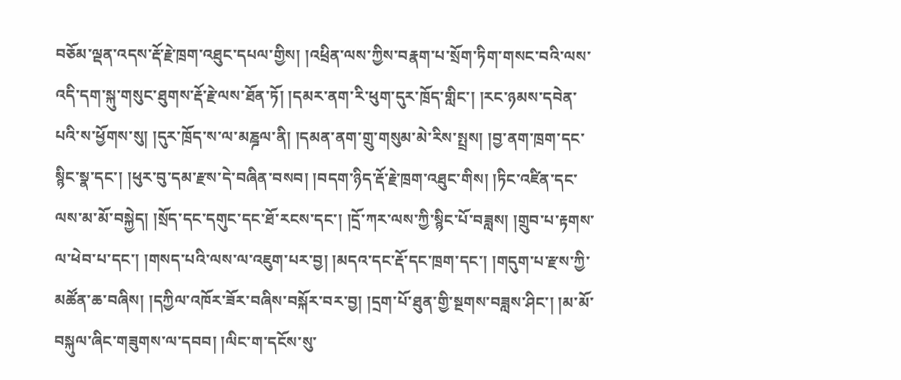བཅོམ་ལྡན་འདས་རྡོ་རྗེ་ཁྲག་འཐུང་དཔལ་གྱིས། །འཕྲིན་ལས་ཀྱིས་བརྣག་པ་སྲོག་ཏིག་གསང་བའི་ལས་འདི་དག་སྐུ་གསུང་ཐུགས་རྡོ་རྗེ་ལས་ཐོན་ཏོ། །དམར་ནག་རི་ཕུག་དུར་ཁྲོད་གླིང་། །རང་ཉམས་དབེན་པའི་ས་ཕྱོགས་སུ། །དུར་ཁྲོད་ས་ལ་མཎྜལ་ནི། །དམན་ནག་གྲུ་གསུམ་མེ་རིས་སྤྲས། །བྱ་ནག་ཁྲག་དང་སྙིང་སྣ་དང་། །ཕུར་བུ་དམ་རྫས་དེ་བཞིན་བསབ། །བདག་ཉིད་རྡོ་རྗེ་ཁྲག་འཐུང་གིས། །ཏིང་འཛིན་དང་ལས་མ་མོ་བསྐྱེད། །སྲོད་དང་དགུང་དང་ཐོ་རངས་དང་། །དྲོ་ཀར་ལས་ཀྱི་སྙིང་པོ་བཟླས། །གྲུབ་པ་རྟགས་ལ་ཕེབ་པ་དང་། །གསད་པའི་ལས་ལ་འཇུག་པར་བྱ། །མདའ་དང་རྡོ་དང་ཁྲག་དང་། །གདུག་པ་རྫས་ཀྱི་མཚོན་ཆ་བཞིས། །དཀྱིལ་འཁོར་ཟོར་བཞིས་བསྐོར་བར་བྱ། །དྲག་པོ་ཐུན་གྱི་སྔགས་བཟླས་ཤིང་། །མ་མོ་བསྐུལ་ཞིང་གཟུགས་ལ་དབབ། །ལིང་ག་དངོས་སུ་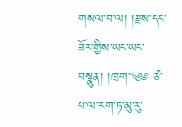གསལ་བ་ལ། །རྫས་དང་ཟོར་གྱིས་ཡང་ཡང་བསྣུན། །ཁྲག་༄༅ ཙ་པ་ལ་རག་ཏ་མུ་རུ་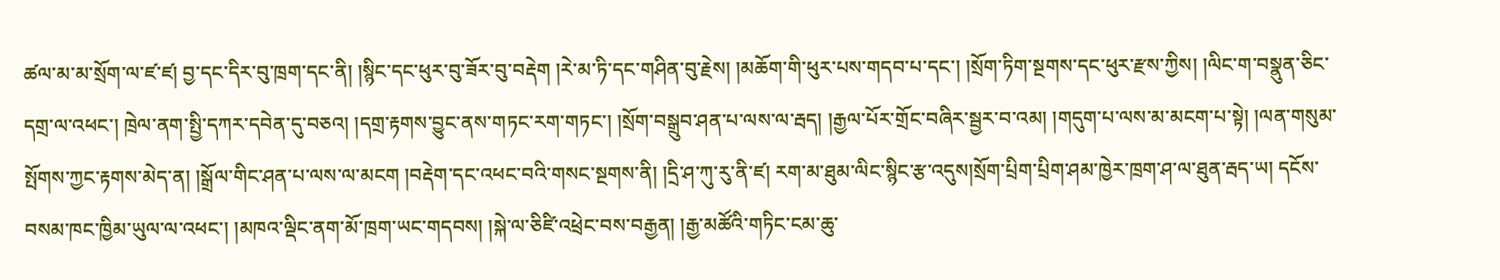ཚལ་མ་མ་སྲོག་ལ་ཛ་ཛ། བྱ་དང་དིར་བུ་ཁྲག་དང་ནི། །སྙིང་དང་ཕུར་བུ་ཟོར་བུ་བརྡེག །རེ་མ་ཏི་དང་གཤིན་བུ་རྗེས། །མཆོག་གི་ཕུར་པས་གདབ་པ་དང་། །སྲོག་ཏིག་སྔགས་དང་ཕུར་རྫས་ཀྱིས། །ལིང་ག་བསྣུན་ཅིང་དགྲ་ལ་འཕང་། ཁྲེལ་ནག་སྤྱི་དཀར་དབེན་དུ་བཅའ། །དགྲ་རྟགས་བྱུང་ནས་གཏང་རག་གཏང་། །སྲོག་བསྒྲུབ་ཤན་པ་ལས་ལ་རྦད། །རྒྱལ་པོར་གྲོང་བཞིར་སྦྱར་བ་འམ། །གདུག་པ་ལས་མ་མངག་པ་སྟེ། །ལན་གསུམ་སྤོགས་ཀྱང་རྟགས་མེད་ན། །སྒྲོལ་གིང་ཤན་པ་ལས་ལ་མངག །བརྡེག་དང་འཕང་བའི་གསང་སྔགས་ནི། །དྲི་ཤ་ཀུ་རུ་ནི་ཛ། རག་མ་ཐུམ་ལིང་སྙིང་རྩ་འདུས།སྲོག་པྲིག་པྲིག་ཤམ་ཁྱེར་ཁྲག་ཤ་ལ་ཐུན་རྦད་ཡ། དངོས་བསམ་ཁང་ཁྱིམ་ཡུལ་ལ་འཕང་། །མཁའ་ལྡིང་ནག་མོ་ཁྲག་ཡང་གདབས། །སྐེ་ལ་ཅིཛི་འཕྲེང་བས་བརྒྱན། །རྒྱ་མཚོའི་གཏིང་ངམ་ཆུ་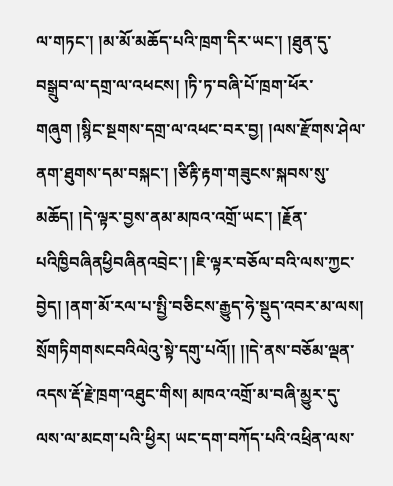ལ་གཏང་། །མ་མོ་མཆོད་པའི་ཁྲག་དིར་ཡང་། །ཐུན་དུ་བསྒྲུབ་ལ་དགྲ་ལ་འཕངས། །ཏི་ཏ་བཞི་པོ་ཁྲག་ཕོར་གཞུག །སྙིང་སྔགས་དགྲ་ལ་འཕང་བར་བྱ། །ལས་རྫོགས་ཤེལ་ནག་ཐུགས་དམ་བསྐང་། །ཙིརྟི་རྟག་གཟུངས་སྐབས་སུ་མཆོད། །དེ་ལྟར་བྱས་ནམ་མཁའ་འགྲོ་ཡང་། །རྗོན་པའིཁྱིབཞིནཕྱིབཞིནའབྲེང་། །ཇི་ལྟར་བཅོལ་བའི་ལས་ཀྱང་བྱེད། །ནག་མོ་རལ་པ་སྤྱི་བཅིངས་རྒྱུད་ཧེ་སྡུད་འབར་མ་ལས། སྲོགཏིགགསངབའིལེའུ་སྟེ་དགུ་པའོ།། །།དེ་ནས་བཅོམ་ལྡན་འདས་རྡོ་རྗེ་ཁྲག་འཐུང་གིས། མཁའ་འགྲོ་མ་བཞི་མྱུར་དུ་ལས་ལ་མངག་པའི་ཕྱིར། ཡང་དག་བཀོད་པའི་འཕྲིན་ལས་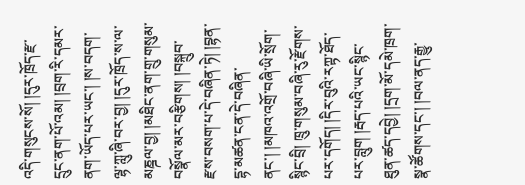འདི་གསུངས་སོ། །དུར་ཁྲོད་རྫ་དྲུང་ནག་པོ་འམ། །བྲག་རི་དམར་ནག་ཡོད་པར་ཡང་། །ས་བདག་ལྷ་ཀླུ་ཞི་བར་བྱ། །དུར་ཁྲོད་ས་ལ་མཎྜལ་བྱ། །མཐིང་ནག་གྲུ་གསུམ་བསྣོལ་མར་བརྩིགས། །བསྐྲུབ་རྫས་བསག་པ་དེ་བཞིན་ཏེ། །བྷན་དྷ་མཚན་ངན་དེ་བཞིན་ནང་། །མཁའ་འགྲོ་བཞི་ཡི་སྲོག་སྙིང་བྲི། ཁྲུ་གསུམ་བཞི་རུ་རྫོགས་པར་དགོད། །དིར་བུའི་རཀྟ་ཐོད་པར་བླུག །རྦད་པའི་ཡང་སྙིང་ཐུན་ཚད་དབྱེ། །དྲག་མོ་དམེ་ཁྲག་སྣ་ཚོགས་དང་། །བལ་ནད་རྒྱུ་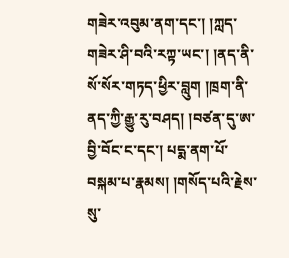གཟེར་འབུམ་ནག་དང་། །ཀླད་གཟེར་ཤི་བའི་རཀྟ་ཡང་། །ནད་ནི་སོ་སོར་གཏད་ཕྱིར་བླུག །ཁྲག་ནི་ནད་ཀྱི་རྒྱུ་རུ་བཤད། །བཙན་དུ་ཨ་བྱི་བོང་ང་དང་། པདྨ་ནག་པོ་བསྐམ་པ་རྣམས། །གསོད་པའི་རྗེས་སུ་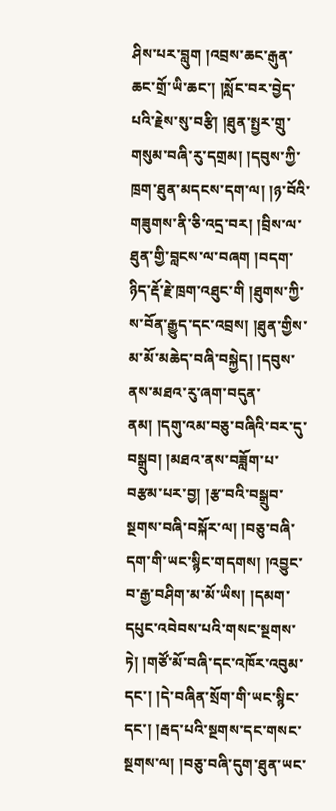ཤིས་པར་བླུག །འབྲས་ཆང་རྒུན་ཆང་གྲོ་ཡི་ཆང་། །སློང་བར་བྱེད་པའི་རྗེས་སུ་བརྩི། །ཐུན་སྤྱར་གྲུ་གསུམ་བཞི་རུ་དགྲམ། །དབུས་ཀྱི་ཁྲག་ཐུན་མདངས་དག་ལ། །ཉ་བོའི་གཟུགས་ནི་ཅི་འདྲ་བར། །བྲིས་ལ་ཐུན་གྱི་བླངས་ལ་བཞག །བདག་ཉིད་རྡོ་རྗེ་ཁྲག་འཐུང་གི །ཐུགས་ཀྱི་ས་བོན་རྒྱུད་དང་འབྲས། །ཐུན་གྱིས་མ་མོ་མཆེད་བཞི་བསྐྱེད། །དབུས་ནས་མཐའ་རུ་ཞག་བདུན་ནམ། །དགུ་འམ་བཅུ་བཞིའི་བར་དུ་བསྒྲུབ། །མཐའ་ནས་བཟློག་པ་བརྩམ་པར་བྱ། །རྩ་བའི་བསྒྲུབ་སྔགས་བཞི་བསྐོར་ལ། །བཅུ་བཞི་དག་གི་ཡང་སྙིང་གདགས། །འབྱུང་བ་རྒྱ་བཤིག་མ་མོ་ཡིས། །དམག་དཔུང་འབེབས་པའི་གསང་སྔགས་ཏེ། །གཙོ་མོ་བཞི་དང་འཁོར་འབུམ་དང་། །དེ་བཞིན་སྲོག་གི་ཡང་སྙིང་དང་། །རྦད་པའི་སྔགས་དང་གསང་སྔགས་ལ། །བཅུ་བཞི་དུག་ཐུན་ཡང་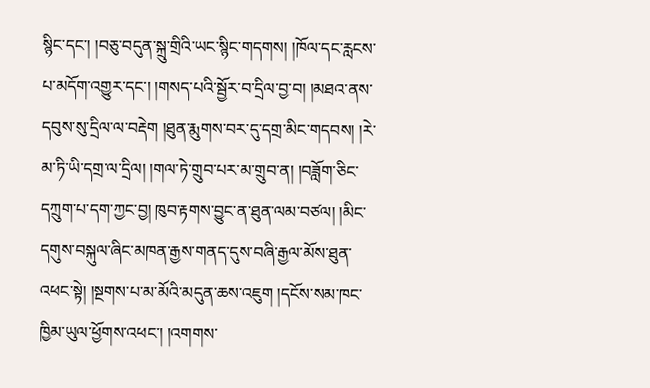སྙིང་དང་། །བཅུ་བདུན་སྐྲུ་གྲིའི་ཡང་སྙིང་གདགས། །ཁོལ་དང་རླངས་པ་མདོག་འགྱུར་དང་། །གསད་པའི་སྦྱོར་བ་དྲིལ་བྱ་བ། །མཐའ་ནས་དབུས་སུ་དྲིལ་ལ་བརྡེག །ཐུན་རྨུགས་བར་དུ་དགྲ་མིང་གདབས། །རེ་མ་ཏི་ཡི་དགྲ་ལ་དྲིལ། །གལ་ཏེ་གྲུབ་པར་མ་གྲུབ་ན། །བཟློག་ཅིང་དཀྲུག་པ་དག་ཀྱང་བྱ། ཁུབ་རྟགས་བྱུང་ན་ཐུན་ལམ་བཙལ། །མིང་དགུས་བསྐུལ་ཞིང་མཁན་རྒྱས་གནད་དུས་བཞི་རྒྱལ་མོས་ཐུན་འཕང་སྟེ། །སྔགས་པ་མ་མོའི་མདུན་ཆས་འཇུག །དངོས་སམ་ཁང་ཁྱིམ་ཡུལ་ཕྱོགས་འཕང་། །འགགས་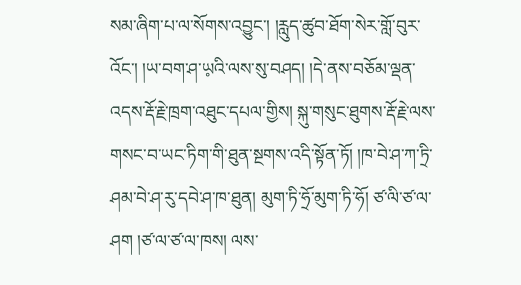སམ་ཞིག་པ་ལ་སོགས་འབྱུང་། །རླུད་ཚུབ་ཐོག་སེར་གློ་བུར་འོང་། །ཡ་བག་ཤ་ཡ༷འི་ལས་སུ་བཤད། །དེ་ནས་བཅོམ་ལྡན་འདས་རྡོ་རྗེ་ཁྲག་འཐུང་དཔལ་གྱིས། སྐུ་གསུང་ཐུགས་རྡོ་རྗེ་ལས་གསང་བ་ཡང་ཏིག་གི་ཐུན་སྔགས་འདི་སྟོན་ཏོ། །ཁ་བེ་ཤ་ཀ་ཏྲི་ཤམ་བེ་ཤ་རུ་དབེ་ཤ་ཁ་ཐུན། མུག་ཏི་ཧྲོ་མུག་ཏི་ཧོ། ཙ་ལི་ཙ་ལ་ཤག །ཙ་ལ་ཙ་ལ་ཁས། ལས་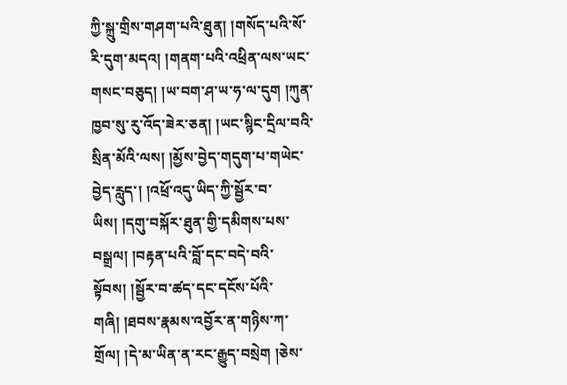ཀྱི་སྐྲུ་གྲིས་གཤག་པའི་ཐུན། །གསོད་པའི་སོ་རི་དུག་མདའ། །གནག་པའི་འཕྲིན་ལས་ཡང་གསང་བཅུད། །ཡ་བག་ཤ་ཡ་ཧ་ལ་དུག །ཀུན་ཁྱབ་སུ་རུ་འོད་ཟེར་ཅན། །ཡང་སྙིང་དྲིལ་བའི་སྲིན་མོའི་ལས། །མྱོས་བྱེད་གདུག་པ་གཡེང་བྱེད་རླུད་། །འཕྲོ་འདུ་ཡིད་ཀྱི་སྦྱོར་བ་ཡིས། །དགུ་བསྐོར་ཐུན་གྱི་དམིགས་པས་བསྒྲལ། །བརྟན་པའི་བློ་དང་བདེ་བའི་སྟོབས། །སྦྱོར་བ་ཚད་དང་དངོས་པོའི་གཞི། །ཐབས་རྣམས་འབྱོར་ན་གཉིས་ཀ་གྲོལ། །དེ་མ་ཡིན་ན་རང་རྒྱུད་བསྲེག །ཅེས་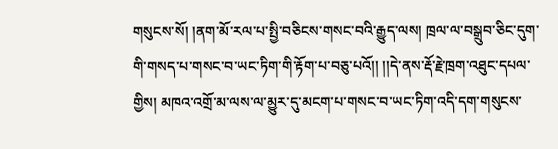གསུངས་སོ། །ནག་མོ་རལ་པ་སྤྱི་བཅིངས་གསང་བའི་རྒྱུད་ལས། ཁྲལ་ལ་བསྒྲུབ་ཅིང་དུག་གི་གསད་པ་གསང་བ་ཡང་ཏིག་གི་རྟོག་པ་བཅུ་པའོ།། །།དེ་ནས་རྡོ་རྗེ་ཁྲག་འཐུང་དཔལ་གྱིས། མཁའ་འགྲོ་མ་ལས་ལ་མྱུར་དུ་མངག་པ་གསང་བ་ཡང་ཏིག་འདི་དག་གསུངས་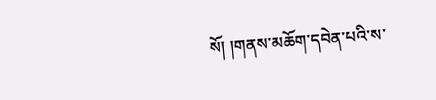སོ། །གནས་མཆོག་དབེན་པའི་ས་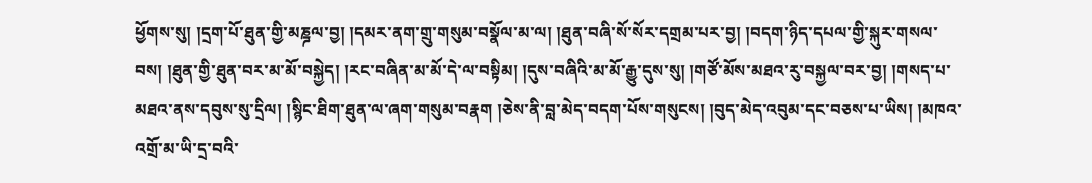ཕྱོགས་སུ། །དྲག་པོ་ཐུན་གྱི་མཎྜལ་བྱ། །དམར་ནག་གྲུ་གསུམ་བསྣོལ་མ་ལ། །ཐུན་བཞི་སོ་སོར་དགྲམ་པར་བྱ། །བདག་ཉིད་དཔལ་གྱི་སྐུར་གསལ་བས། །ཐུན་གྱི་ཐུན་བར་མ་མོ་བསྐྱེད། །རང་བཞིན་མ་མོ་དེ་ལ་བསྟིམ། །དུས་བཞིའི་མ་མོ་རྒྱུ་དུས་སུ། །གཙོ་མོས་མཐའ་རུ་བསྐྱལ་བར་བྱ། །གསད་པ་མཐའ་ནས་དབུས་སུ་དྲིལ། །སྙིང་ཐིག་ཐུན་ལ་ཞག་གསུམ་བརྣག །ཅེས་ནི་བླ་མེད་བདག་པོས་གསུངས། །བུད་མེད་འབུམ་དང་བཅས་པ་ཡིས། །མཁའ་འགྲོ་མ་ཡི་དྲ་བའི་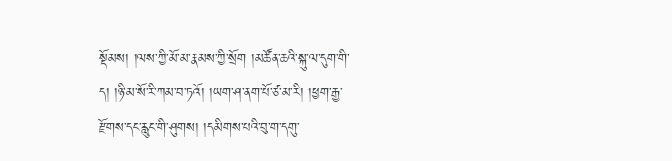སྡོམས། །ལས་ཀྱི་མོ་མ་རྣམས་ཀྱི་སྲོག །མཚོན་ཆའི་སྐུ་ལ་དུག་གི་ད། །ཉི་མ་སོ་རི་ཀམ་བ་ཏའོ། །ཡག་ཤ་ནག་པོ་ཙ་མ་རི། །ཕྱག་རྒྱ་རྫོགས་དང་རླུང་གི་ཤུགས། །དམིགས་པའི་བུ་ག་དགུ་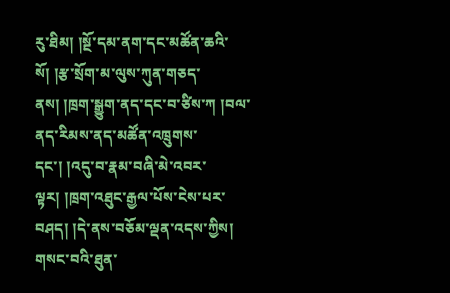རུ་ཐིམ། །སྔོ་དམ་ནག་དང་མཚོན་ཆའི་སོ། །རྩ་སྲོག་མ་ལུས་ཀུན་གཅད་ནས། །ཁྲག་སྒྱུག་ནད་དང་བ་ཙིས་ཀ །བལ་ནད་རིམས་ནད་མཚོན་འཁྲུགས་དང་། །འདུ་བ་རྣམ་བཞི་མེ་འབར་ལྟར། །ཁྲག་འཐུང་རྒྱལ་པོས་ངེས་པར་བཤད། །དེ་ནས་བཅོམ་ལྡན་འདས་ཀྱིས། གསང་བའི་ཐུན་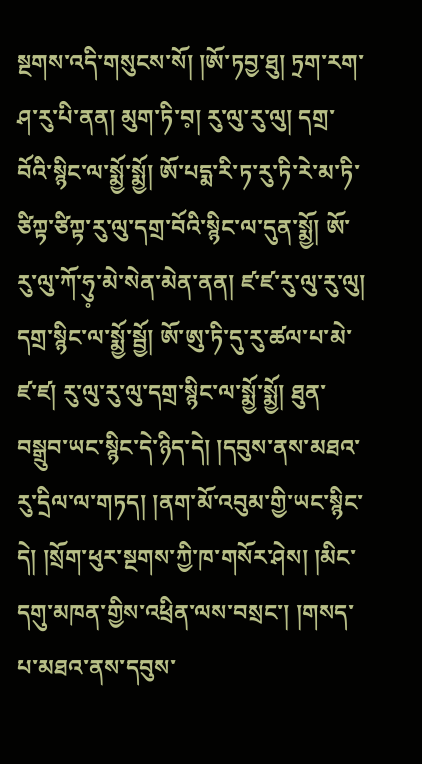སྔགས་འདི་གསུངས་སོ། །ཨོ་ཏབྱ་ཐུ། ཏྲག་རག་ཤ་རུ་པི་ནན། མུག་ཏི་བ༷། རུ་ལུ་རུ་ལུ། དགྲ་བོའི་སྙིང་ལ་སྨྱོ་སྨྱོ། ཨོ་པདྨ་རི་ཏ་རུ་ཏི་རེ་མ་ཏི་ཙིཀྟ་ཙིཀྟ་རུ་ལུ་དགྲ་བོའི་སྙིང་ལ་དུན་སྨྱོ། ཨོ་རུ་ལུ་ཀོ་ཧུ༷་མེ་སེན་མེན་ནན། ཛ་ཛ་རུ་ལུ་རུ་ལུ། དགྲ་སྙིང་ལ་སྨྱོ་སྦྱོ། ཨོ་ཨུ་ཏི་དུ་རུ་ཚལ་པ་མེ་ཛ་ཛ། རུ་ལུ་རུ་ལུ་དགྲ་སྙིང་ལ་སྨྱོ་སྨྱོ། ཐུན་བསྒྲུབ་ཡང་སྙིང་དེ་ཉིད་དེ། །དབུས་ནས་མཐའ་རུ་དྲིལ་ལ་གཏད། །ནག་མོ་འབུམ་གྱི་ཡང་སྙིང་དེ། །སྲོག་ཕུར་སྔགས་ཀྱི་ཁ་གསོར་ཤེས། །མིང་དགུ་མཁན་གྱིས་འཕྲིན་ལས་བསྲང་། །གསད་པ་མཐའ་ནས་དབུས་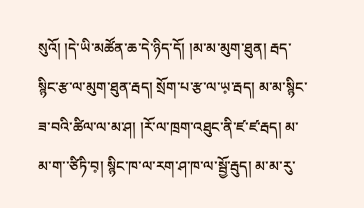སུའོ། །དེ་ཡི་མཚོན་ཆ་དེ་ཉིད་དོ། །མ་མ་མུག་ཐུན། རྦད་སྙིང་རྩ་ལ་མུག་ཐུན་རྦད། སྲོག་པ་རྩ་ལ་ཡ༷་རྦད། མ་མ་སྙིང་ཟ་བའི་ཚིལ་ལ་མ་ཤ། །རོ་ལ་ཁྲག་འཐུང་ནི་ཛ་ཛ་རྦད། མ་མ་ག་་ཙིཏི་བ༷། སྙིང་ཁ་ལ་རག་ཤ་ཁ་ལ་སྦྱོ་རྦུད། མ་མ་རུ་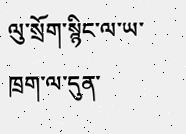ལུ་སྲོག་སྙིང་ལ་ཡ་ཁྲག་ལ་དུན་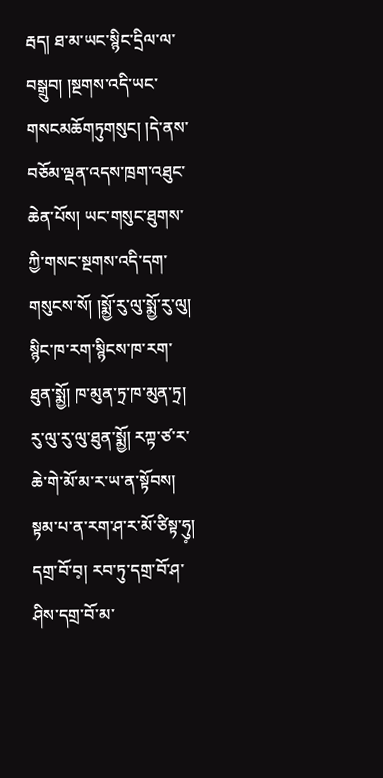རྦད། ཐ་མ་ཡང་སྙིང་དྲིལ་ལ་བསྒྲུབ། །སྔགས་འདི་ཡང་གསངམཆོགཏུགསུང། །དེ་ནས་བཅོམ་ལྡན་འདས་ཁྲག་འཐུང་ཆེན་པོས། ཡང་གསུང་ཐུགས་ཀྱི་གསང་སྔགས་འདི་དག་གསུངས་སོ། །སྨྱོ་རུ་ལུ་སྨྱོ་རུ་ལུ། སྙིང་ཁ་རག་སྙིངས་ཁ་རག་ཐུན་སྨྱོ། ཁ་མུན་ཏྲ་ཁ་མུན་ཏྲ། རུ་ལུ་རུ་ལུ་ཐུན་སྨྱོ། རཀྟ་ཙ་ར་ཆེ་གེ་མོ་མ་ར་ཡ་ན་སྟོབས། སྟམ་པ་ན་རག་ཤ་ར་མོ་ཙིསྟ་ཧུ༷། དགྲ་བོ་བ༷། རབ་ཏུ་དགྲ་བོ་ཤ་ཤིས་དགྲ་བོ་མ་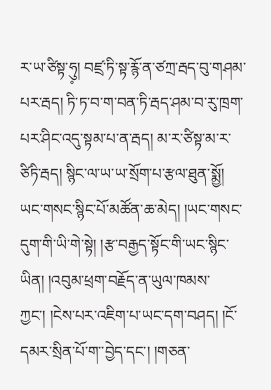ར་ཡ་ཙིསྟ་ཧུ༷། བཛྲ་ཏི་སྟ་རྙོ་ན་ཙཀྲ་རྦད་བུ་གཤམ་པར་རྦད། ཏི་ཏ་བ་ག་བན་ཏི་རྦད་ཤམ་བ་རུ་ཁྲག་པར་ཤིང་འདུ་སྟམ་པ་ན་རྦད། མ་ར་ཙིསྟ་མ་ར་ཙིཏི་རྦད། སྙིང་ལ་ཡ་ཡ་སྲོག་པ་རྩལ་ཐུན་སྨྱོ། ཡང་གསང་སྙིང་པོ་མཚོན་ཆ་མེད། །ཡང་གསང་དུག་གི་ཡི་གེ་སྟེ། །རྩ་བརྒྱད་སྟོང་གི་ཡང་སྙིང་ཡིན། །འབུམ་ཕྲག་བརྗོད་ན་ཡུལ་ཁམས་ཀྱང་། །ངེས་པར་འཇིག་པ་ཡང་དག་བཤད། །ངོ་དམར་སྲིན་པོ་ག་་བྱེད་དང་། །གཅན་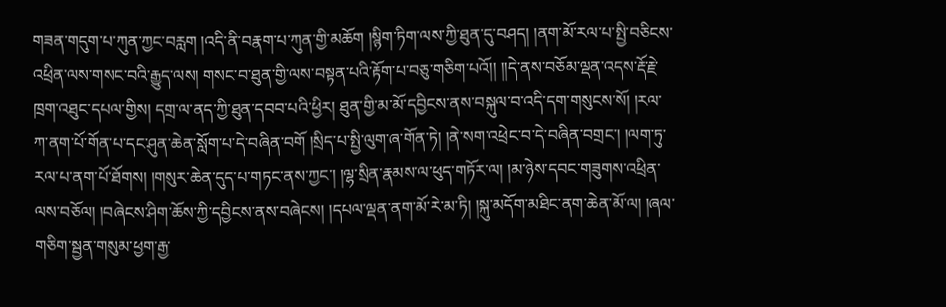གཟན་གདུག་པ་ཀུན་ཀྱང་བརླག །འདི་ནི་བརྣག་པ་ཀུན་གྱི་མཆོག །སྙིག་ཏིག་ལས་ཀྱི་ཐུན་དུ་བཤད། །ནག་མོ་རལ་པ་སྤྱི་བཅིངས་འཕྲིན་ལས་གསང་བའི་རྒྱུད་ལས། གསང་བ་ཐུན་གྱི་ལས་བསྟན་པའི་རྟོག་པ་བཅུ་གཅིག་པའོ།། །།དེ་ནས་བཅོམ་ལྡན་འདས་རྡོ་རྗེ་ཁྲག་འཐུང་དཔལ་གྱིས། དགྲ་ལ་ནད་ཀྱི་ཐུན་དབབ་པའི་ཕྱིར། ཐུན་གྱི་མ་མོ་དབྱིངས་ནས་བསྐུལ་བ་འདི་དག་གསུངས་སོ། །རལ་ཀ་ནག་པོ་གོན་པ་དང་ཤུན་ཆེན་སློག་པ་དེ་བཞིན་བགོ །སྲིད་པ་སྤྱི་ལུག་ཞ་གོན་ཏེ། །ནེ་སག་འཕྲེང་བ་དེ་བཞིན་བགྲང་། །ལག་ཏུ་རལ་པ་ནག་པོ་ཐོགས། །གསུར་ཆེན་དུད་པ་གཏང་ནས་ཀྱང་། །ལྷ་སྲིན་རྣམས་ལ་ཕུད་གཏོར་ལ། །མ་ཉེས་དབང་གཟུགས་འཕྲིན་ལས་བཅོལ། །བཞེངས་ཤིག་ཆོས་ཀྱི་དབྱིངས་ནས་བཞེངས། །དཔལ་ལྡན་ནག་མོ་རེ་མ་ཏི། །སྐུ་མདོག་མཐིང་ནག་ཆེན་མོ་ལ། །ཞལ་གཅིག་སྦྱན་གསུམ་ཕྱག་རྒྱ་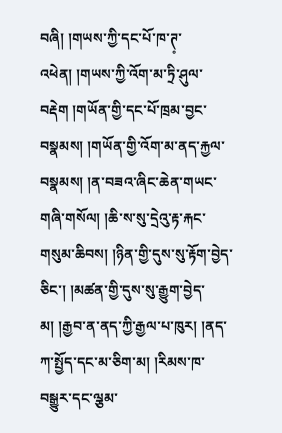བཞི། །གཡས་ཀྱི་དང་པོ་ཁ་ཊ༷་འཕེན། །གཡས་ཀྱི་འོག་མ་ཏྲི་ཤུལ་བརྡེག །གཡོན་གྱི་དང་པོ་ཁྲམ་བྱང་བསྣམས། །གཡོན་གྱི་འོག་མ་ནད་རྐྱལ་བསྣམས། །ན་བཟའ་ཞིང་ཆེན་གཡང་གཞི་གསོལ། །ཆི་ས་སུ་དྲེའུ་རྟ་རྐང་གསུམ་ཆིབས། །ཉིན་གྱི་དུས་སུ་རྟོག་བྱེད་ཅིང་། །མཚན་གྱི་དུས་སུ་རྒྱུག་བྱེད་མ། །རྒྱབ་ན་ནད་ཀྱི་རྒྱལ་པ་ཁུར། །ནད་ཀ་སྤྱོད་དང་མ་ཅིག་མ། །རིམས་ཁ་བསྒྱུར་དང་ལྕམ་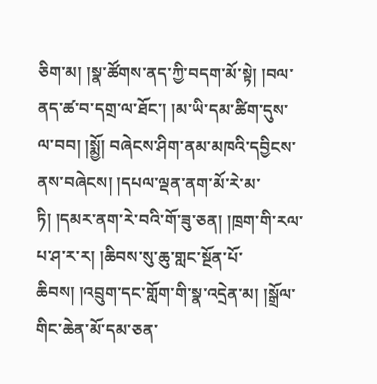ཅིག་མ། །སྣ་ཚོགས་ནད་ཀྱི་བདག་མོ་སྟེ། །བལ་ནད་ཚ་བ་དགྲ་ལ་ཐོང་། །མ་ཡི་དམ་ཚིག་དུས་ལ་བབ། །སྨྱོ། བཞེངས་ཤིག་ནམ་མཁའི་དབྱིངས་ནས་བཞེངས། །དཔལ་ལྡན་ནག་མོ་རེ་མ་ཏི། །དམར་ནག་རེ་བའི་གོ་ཟུ་ཅན། །ཁྲག་གི་རལ་པ་ཤ་ར་ར། །ཆིབས་སུ་ཆུ་གླང་སྔོན་པོ་ཆིབས། །འབྲུག་དང་གློག་གི་སྣ་འདྲེན་མ། །སྒྲོལ་གིང་ཆེན་མོ་དམ་ཅན་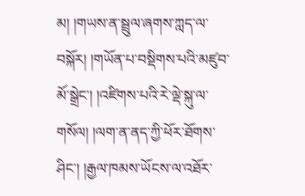མ། །གཡས་ན་སྦྲུལ་ཞགས་ཀླད་ལ་བསྐོར། །གཡོན་པ་བསྡིགས་པའི་མཛུབ་མོ་སྒྲེང་། །འཛིགས་པའི་རེ་ལྡེ་སྐུ་ལ་གསོལ། །ལག་ན་ནད་ཀྱི་ཕོར་ཐོགས་ཤིང་། །རྒྱལ་ཁམས་ཡོངས་ལ་འཐོར་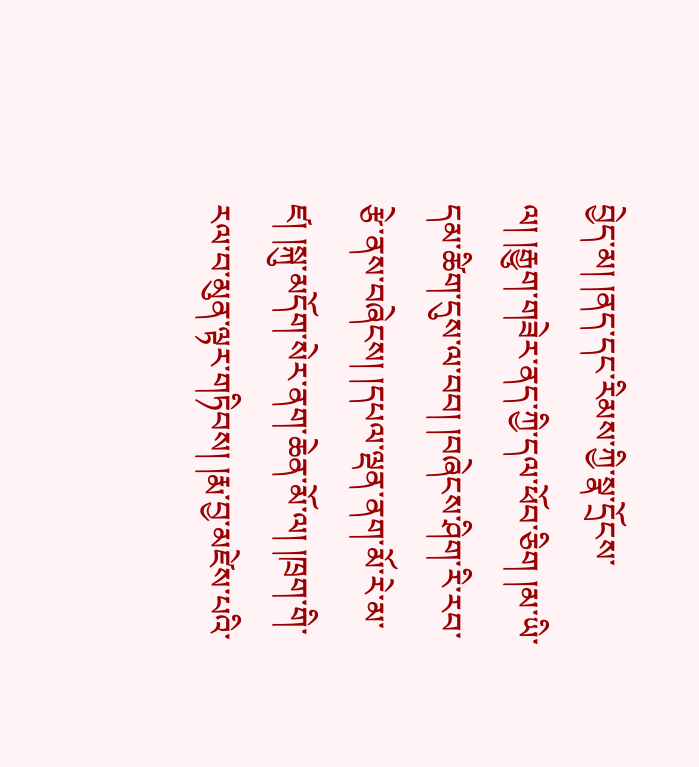བྱེད་མ། །ནད་དང་རིམས་ཀྱི་སྣ་དྲོངས་ལ། །རྒྱུག་གཟེར་ནད་ཀྱི་དལ་ཕོབ་ཅིག །མ་ཡི་དམ་ཚིག་དུས་ལ་བབ། །བཞེངས་ཤིག་རི་རབ་རྩེ་ནས་བཞེངས། །དཔལ་ལྡན་ནག་མོ་རེ་མ་ཛ། །སྐུ་མདོག་སེར་ནག་ཆེན་མོ་ལ། །ཁྲག་གི་རལ་བ་མུན་ལྟར་གཏིབས། །རྨ་བྱ་མཛེས་པའི་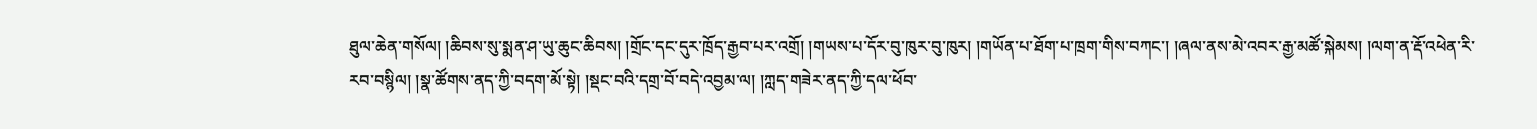ཐུལ་ཆེན་གསོལ། །ཆིབས་སུ་སྨན་ཤ་ཡུ་ཆུང་ཆིབས། །གྲོང་དང་དུར་ཁྲོད་རྒྱབ་པར་འགྲོ། །གཡས་པ་དོར་བུ་ཁུར་བུ་ཁུར། །གཡོན་པ་ཐོག་པ་ཁྲག་གིས་བཀང་། །ཞལ་ནས་མེ་འབར་རྒྱ་མཚོ་སྐེམས། །ལག་ན་རྡོ་འཕེན་རི་རབ་བསྙིལ། །སྣ་ཚོགས་ནད་ཀྱི་བདག་མོ་སྟེ། །སྡང་བའི་དགྲ་བོ་བདེ་འབྱམ་ལ། །ཀླད་གཟེར་ནད་ཀྱི་དལ་ཕོབ་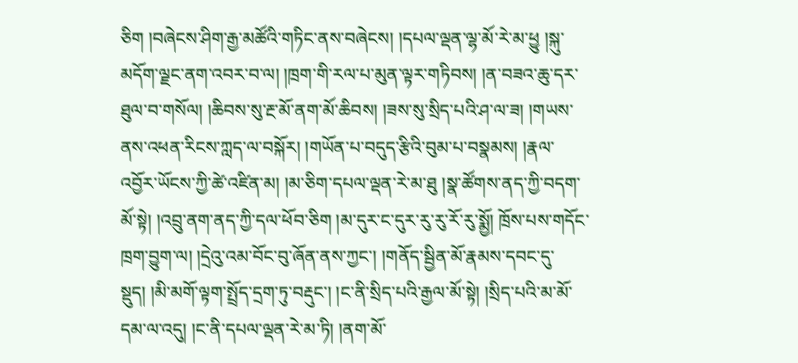ཅིག །བཞེངས་ཤིག་རྒྱ་མཚོའི་གཏིང་ནས་བཞེངས། །དཔལ་ལྡན་ལྷ་མོ་རེ་མ་ཕྱུ །སྐུ་མདོག་ལྗང་ནག་འབར་བ་ལ། །ཁྲག་གི་རལ་པ་མུན་ལྟར་གཏིབས། །ན་བཟའ་ཆུ་དར་ཐུལ་བ་གསོལ། །ཆིབས་སུ་རྔ་མོ་ནག་མོ་ཆིབས། །ཟས་སུ་སྲིད་པའི་ཤ་ལ་ཟ། །གཡས་ནས་འཕན་རིངས་ཀླད་ལ་བསྐོར། །གཡོན་པ་བདུད་རྩིའི་བུམ་པ་བསྣམས། །རྣལ་འབྱོར་ཡོངས་ཀྱི་ཚེ་འཛིན་མ། །མ་ཅིག་དཔལ་ལྡན་རེ་མ་ཐུ །སྣ་ཚོགས་ནད་ཀྱི་བདག་མོ་སྟེ། །འབྲུ་ནག་ནད་ཀྱི་དལ་ཕོབ་ཅིག །མ་དུར་ང་དུར་རུ་རུ་རོ་རུ་སྨྱོ། ཁྲོས་པས་གདོང་ཁྲག་བྱུག་ལ། །དྲེའུ་འམ་བོང་བུ་ཞོན་ནས་ཀྱང་། །གནོད་སྦྱིན་མོ་རྣམས་དབང་དུ་སྡུད། །མི་མགོ་ལྟག་སྤྲོད་དྲག་ཏུ་བརྡུང་། །ང་ནི་སྲིད་པའི་རྒྱལ་མོ་སྟེ། །སྲིད་པའི་མ་མོ་དམ་ལ་འདུ། །ང་ནི་དཔལ་ལྡན་རེ་མ་ཏི། །ནག་མོ་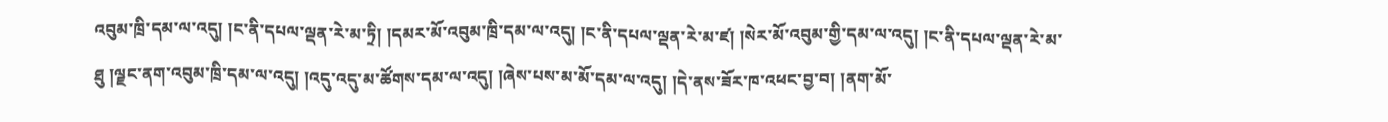འབུམ་ཁྲི་དམ་ལ་འདུ། །ང་ནི་དཔལ་ལྡན་རེ་མ་ཏྲི། །དམར་མོ་འབུམ་ཁྲི་དམ་ལ་འདུ། །ང་ནི་དཔལ་ལྡན་རེ་མ་ཛ། །སེར་མོ་འབུམ་གྱི་དམ་ལ་འདུ། །ང་ནི་དཔལ་ལྡན་རེ་མ་ཐུ །ལྗང་ནག་འབུམ་ཁྲི་དམ་ལ་འདུ། །འདུ་འདུ་མ་ཚོགས་དམ་ལ་འདུ། །ཞེས་པས་མ་མོ་དམ་ལ་འདུ། །དེ་ནས་ཟོར་ཁ་འཕང་བྱ་བ། །ནག་མོ་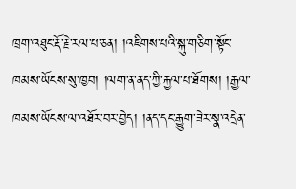ཁྲག་འཐུང་རྡོ་རྗེ་རལ་པ་ཅན། །འཇིགས་པའི་སྐུ་གཅིག་སྟོང་ཁམས་ཡོངས་སུ་ཁྱབ། །ལག་ན་ནད་ཀྱི་རྐྱལ་པ་ཐོགས། །རྒྱལ་ཁམས་ཡོངས་ལ་འཐོར་བར་བྱེད། །ནད་དང་རྒྱུག་ཟེར་སྣ་འདྲེན་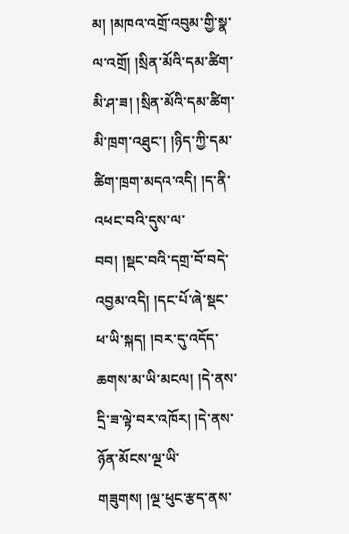མ། །མཁའ་འགྲོ་འབུམ་གྱི་སྣ་ལ་འགྲོ། །སྲིན་མོའི་དམ་ཚིག་མི་ཤ་ཟ། །སྲིན་མོའི་དམ་ཚིག་མི་ཁྲག་འཐུང་། །ཉིད་ཀྱི་དམ་ཚིག་ཁྲག་མདའ་འདི། །ད་ནི་འཕང་བའི་དུས་ལ་བབ། །སྡང་བའི་དགྲ་བོ་བདེ་འབྱམ་འདི། །དང་པོ་ཞེ་སྡང་ཕ་ཡི་སྐད། །བར་དུ་འདོད་ཆགས་མ་ཡི་མངལ། །དེ་ནས་དྲི་ཟ་ལྟེ་བར་འཁོར། །དེ་ནས་ཉོན་མོངས་ལྔ་ཡི་གཟུགས། །ལྔ་ཕུང་རྩད་ནས་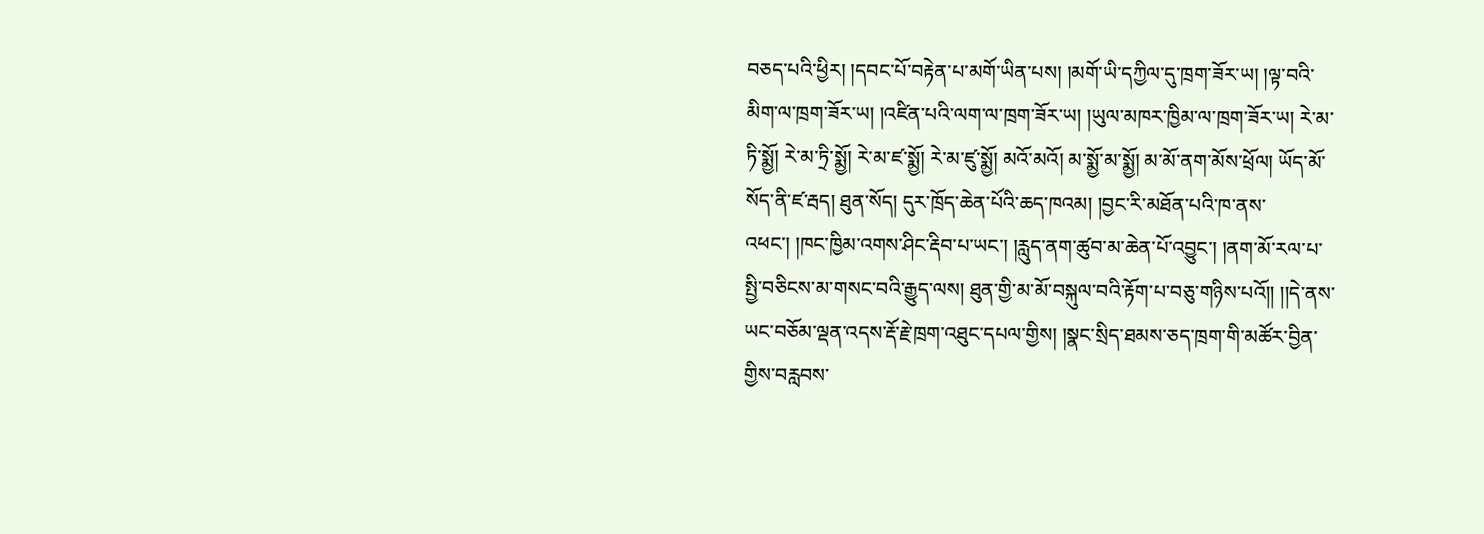བཅད་པའི་ཕྱིར། །དབང་པོ་བརྟེན་པ་མགོ་ཡིན་པས། །མགོ་ཡི་དཀྱིལ་དུ་ཁྲག་ཟོར་ཡ། །ལྟ་བའི་མིག་ལ་ཁྲག་ཟོར་ཡ། །འཛིན་པའི་ལག་ལ་ཁྲག་ཟོར་ཡ། །ཡུལ་མཁར་ཁྱིམ་ལ་ཁྲག་ཟོར་ཡ། རེ་མ་ཏི་སྨྱོ། རེ་མ་ཏྲི་སྨྱོ། རེ་མ་ཛ་སྨྱོ། རེ་མ་ཛུ་སྨྱོ། མའོ་མའོ། མ་སྨྱོ་མ་སྨྱོ། མ་མོ་ནག་མོས་ཕྲོལ། ཡོད་མོ་སོད་ནི་ཛ་རྦད། ཐུན་སོད། དུར་ཁྲོད་ཆེན་པོའི་ཆད་ཁའམ། །བྱང་རི་མཐོན་པའི་ཁ་ནས་འཕང་། །ཁང་ཁྱིམ་འགས་ཤིང་རྡིབ་པ་ཡང་། །རླུད་ནག་ཚུབ་མ་ཆེན་པོ་འབྱུང་། །ནག་མོ་རལ་པ་སྤྱི་བཅིངས་མ་གསང་བའི་རྒྱུད་ལས། ཐུན་གྱི་མ་མོ་བསྐུལ་བའི་རྟོག་པ་བཅུ་གཉིས་པའོ།། །།དེ་ནས་ཡང་བཅོམ་ལྡན་འདས་རྡོ་རྗེ་ཁྲག་འཐུང་དཔལ་གྱིས། །སྣང་སྲིད་ཐམས་ཅད་ཁྲག་གི་མཚོར་བྱིན་གྱིས་བརླབས་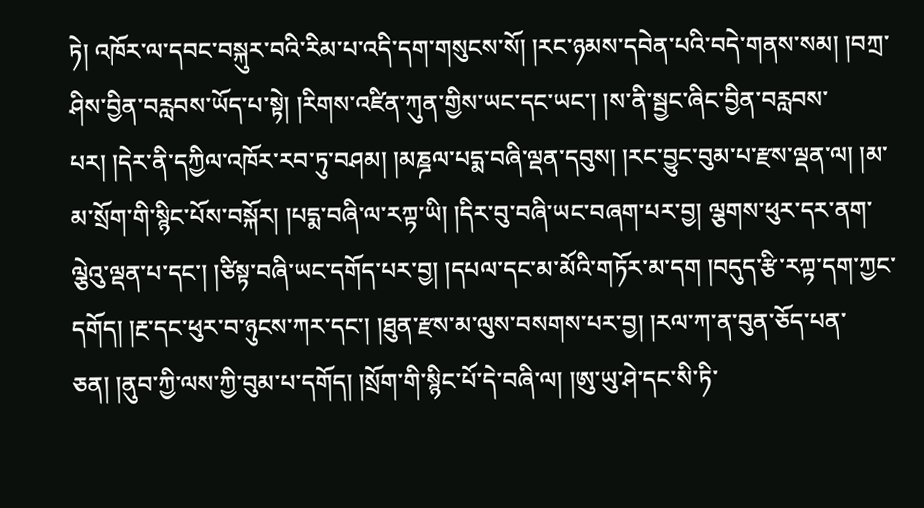ཏེ། འཁོར་ལ་དབང་བསྐུར་བའི་རིམ་པ་འདི་དག་གསུངས་སོ། །རང་ཉམས་དབེན་པའི་བདེ་གནས་སམ། །བཀྲ་ཤིས་བྱིན་བརླབས་ཡོད་པ་སྟེ། །རིགས་འཛིན་ཀུན་གྱིས་ཡང་དང་ཡང་། །ས་ནི་སྦྱང་ཞིང་བྱིན་བརླབས་པར། །དེར་ནི་དཀྱིལ་འཁོར་རབ་ཏུ་བཤམ། །མཎྜལ་པདྨ་བཞི་ལྡན་དབུས། །རང་བྱུང་བུམ་པ་རྫས་ལྡན་ལ། །མ་མ་སྲོག་གི་སྙིང་པོས་བསྐོར། །པདྨ་བཞི་ལ་རཀྟ་ཡི། །དིར་བུ་བཞི་ཡང་བཞག་པར་བྱ། ལྕགས་ཕུར་དར་ནག་ལྕེའུ་ལྡན་པ་དང་། །ཙིསྟ་བཞི་ཡང་དགོད་པར་བྱ། །དཔལ་དང་མ་མོའི་གཏོར་མ་དག །བདུད་རྩི་རཀྟ་དག་ཀྱང་དགོད། །རྔ་དང་ཕུར་བ་ཉུངས་ཀར་དང་། །ཐུན་རྫས་མ་ལུས་བསགས་པར་བྱ། །རལ་ཀ་ན་བུན་ཅོད་པན་ཅན། །ནུབ་ཀྱི་ལས་ཀྱི་བུམ་པ་དགོད། །སྲོག་གི་སྙིང་པོ་དེ་བཞི་ལ། །ཨུ་ཡུ་ཤེ་དང་སི་ཏི་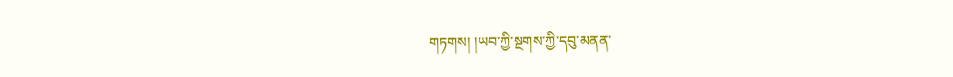གཏགས། །ཡབ་ཀྱི་སྔགས་ཀྱི་དབུ་མནན་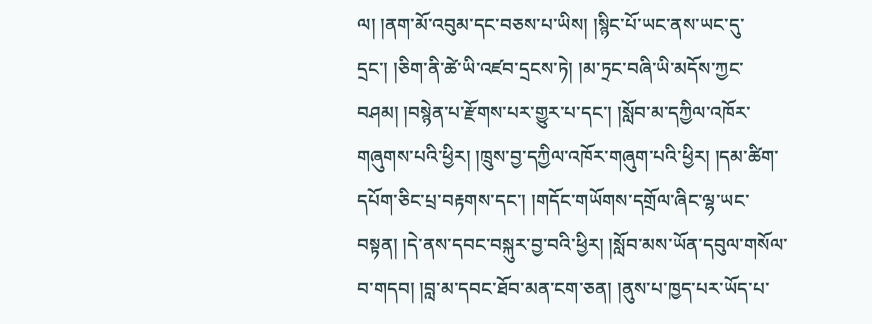ལ། །ནག་མོ་འབུམ་དང་བཅས་པ་ཡིས། །སྙིང་པོ་ཡང་ནས་ཡང་དུ་དྲང་། །ཅིག་ནི་ཚེ་ཡི་འཛབ་དྲངས་ཏེ། །མ་ཏྲང་བཞི་ཡི་མདོས་ཀྱང་བཤམ། །བསྙེན་པ་རྫོགས་པར་གྱུར་པ་དང་། །སློབ་མ་དཀྱིལ་འཁོར་གཞུགས་པའི་ཕྱིར། །ཁྲུས་བྱ་དཀྱིལ་འཁོར་གཞུག་པའི་ཕྱིར། །དམ་ཚིག་དཔོག་ཅིང་པྲ་བརྟགས་དང་། །གདོང་གཡོགས་དགྲོལ་ཞིང་ལྷ་ཡང་བསྟན། །དེ་ནས་དབང་བསྐུར་བྱ་བའི་ཕྱིར། །སློབ་མས་ཡོན་དབུལ་གསོལ་བ་གདབ། །བླ་མ་དབང་ཐོབ་མན་ངག་ཅན། །ནུས་པ་ཁྱད་པར་ཡོད་པ་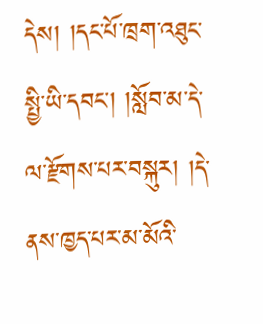དེས། །དང་པོ་ཁྲག་འཐུང་སྤྱི་ཡི་དབང་། །སློབ་མ་དེ་ལ་རྫོགས་པར་བསྐུར། །དེ་ནས་ཁྱད་པར་མ་མོའི་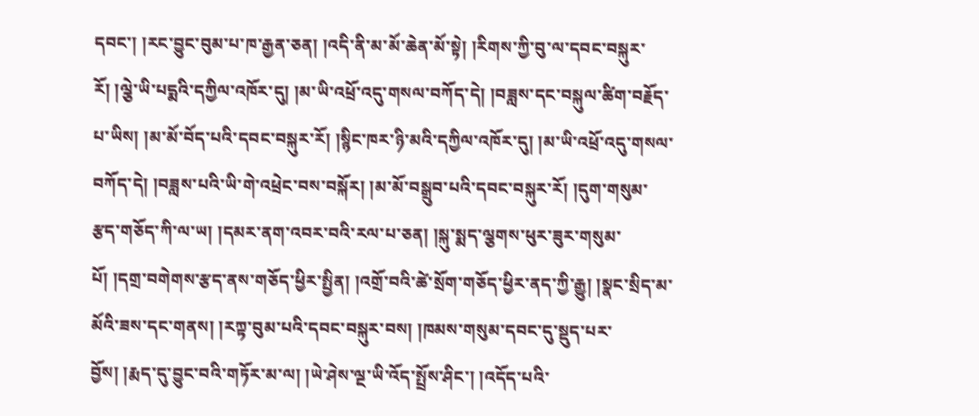དབང་། །རང་བྱུང་བུམ་པ་ཁ་རྒྱན་ཅན། །འདི་ནི་མ་མོ་ཆེན་མོ་སྟེ། །རིགས་ཀྱི་བུ་ལ་དབང་བསྐུར་རོ། །ལྕེ་ཡི་པདྨའི་དཀྱིལ་འཁོར་དུ། །མ་ཡི་འཕྲོ་འདུ་གསལ་བཀོད་དེ། །བཟླས་དང་བསྐུལ་ཚིག་བརྗོད་པ་ཡིས། །མ་མོ་བོད་པའི་དབང་བསྐུར་རོ། །སྙིང་ཁར་ཉི་མའི་དཀྱིལ་འཁོར་དུ། །མ་ཡི་འཕྲོ་འདུ་གསལ་བཀོད་དེ། །བཟླས་པའི་ཡི་གེ་འཕྲེང་བས་བསྐོར། །མ་མོ་བསྒྲུབ་པའི་དབང་བསྐུར་རོ། །དུག་གསུམ་རྩད་གཅོད་ཀི་ལ་ཡ། །དམར་ནག་འབར་བའི་རལ་པ་ཅན། །སྐུ་སྨད་ལྕགས་ཕུར་ཟུར་གསུམ་པོ། །དགྲ་བགེགས་རྩད་ནས་གཅོད་ཕྱིར་སྤྱིན། །འགྲོ་བའི་ཚེ་སྲོག་གཅོད་ཕྱིར་ནད་ཀྱི་རྒྱུ། །སྣང་སྲིད་མ་མོའི་ཟས་དང་གནས། །རཀྟ་བུམ་པའི་དབང་བསྐུར་བས། །ཁམས་གསུམ་དབང་དུ་སྡུད་པར་བྱོས། །རྨད་དུ་བྱུང་བའི་གཏོར་མ་ལ། །ཡེ་ཤེས་ལྔ་ཡི་འོད་སྤྲོས་ཤིང་། །འདོད་པའི་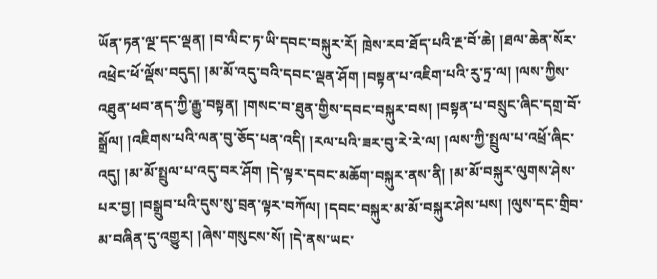ཡོན་ཏན་ལྔ་དང་ལྡན། །བ་ལིང་ཏ་ཡི་དབང་བསྐུར་རོ། ཁྲེས་རབ་ཐོད་པའི་རྔ་བོ་ཆེ། །ཐལ་ཆེན་སོར་འཕྲེང་ཕོ་ལྡོས་བདུད། །མ་མོ་འདུ་བའི་དབང་ལྡན་ཤོག །བསྟན་པ་འཇིག་པའི་རུ་ཏྲ་ལ། །ལས་ཀྱིས་འཐུན་ཕབ་ནད་ཀྱི་རྒྱུ་བསྟན། །གསང་བ་ཐུན་གྱིས་དབང་བསྐུར་བས། །བསྟན་པ་བསྲུང་ཞིང་དགྲ་བོ་སྒྲོལ། །འཇིགས་པའི་ལན་བུ་ཅོད་པན་འདི། །རལ་པའི་ཟར་བུ་རེ་རེ་ལ། །ལས་ཀྱི་སྤྲུལ་པ་འཕྲོ་ཞིང་འདུ། །མ་མོ་སྤྲུལ་པ་འདུ་བར་ཤོག །དེ་ལྟར་དབང་མཆོག་བསྐུར་ནས་ནི། །མ་མོ་བསྐུར་ལུགས་ཤེས་པར་བྱ། །བསྒྲུབ་པའི་དུས་སུ་བྲན་ལྟར་བཀོལ། །དབང་བསྐུར་མ་མོ་བསྐུར་ཤེས་པས། །ལུས་དང་གྲིབ་མ་བཞིན་དུ་འགྱུར། །ཞེས་གསུངས་སོ། །དེ་ནས་ཡང་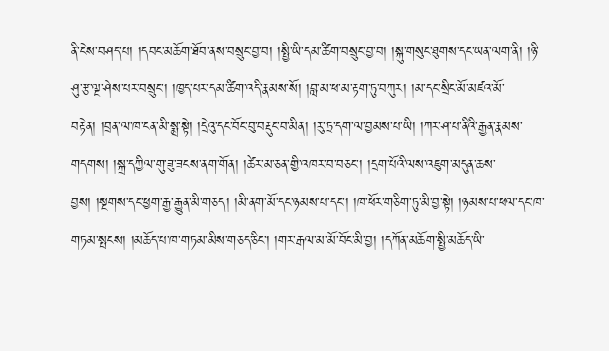ནི་ངེས་བཤད་པ། །དབང་མཆོག་ཐོབ་ནས་བསྲུང་བྱ་བ། །སྤྱི་ཡི་དམ་ཚིག་བསྲུང་བྱ་བ། །སྐུ་གསུང་ཐུགས་དང་ཡན་ལག་ནི། །ཉི་ཤུ་རྩ་ལྔ་ཤེས་པར་བསྲུང་། །ཁྱད་པར་དམ་ཚིག་འདི་རྣམས་སོ། །བླ་མ་ཕ་མ་རྟག་ཏུ་བཀུར། །མ་དང་སྲིང་མོ་མཛའ་མོ་བརྟེན། །བྲན་ལ་ཁ་ངན་མི་སྨྲ་སྟེ། །དྲེའུ་དང་བོང་བུ་བརྡུང་བ་མིན། །རུ་ཏྲ་དག་ལ་བྱམས་པ་ཡི། །ཀར་ཤ་པ་ནིའི་རྒྱན་རྣམས་གདགས། །སྐྲ་དཀྱིལ་གུ་ཟུ་ཟངས་ནག་གོན། །ཚེར་མ་ཅན་གྱི་འཁར་བ་བཅང་། །དྲག་པོའི་ལས་འཇུག་མདུན་ཆས་བྱས། །སྔགས་དང་ཕྱག་རྒྱ་རྒྱུན་མི་གཅད། །མི་ནག་མོ་དང་ཉམས་པ་དང་། །ཁ་ཕོར་གཅིག་ཏུ་མི་བྱ་སྟེ། །ཉམས་པ་ཕལ་དང་ཁ་གཏམ་སྤངས། །མཆོད་པ་ཁ་གཏམ་མིས་གཅད་ཅིང་། །གར་རྒལ་མ་མོ་བོང་མི་བྱ། །དཀོན་མཆོག་སྤྱི་མཆོད་ཡི་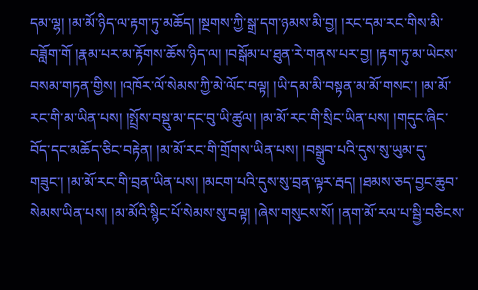དམ་ལྷ། །མ་མོ་ཉིད་ལ་རྟག་ཏུ་མཆོད། །སྔགས་ཀྱི་སྒྲ་དག་ཉམས་མི་བྱ། །རང་དམ་རང་གིས་མི་བཟློག་གོ །རྣམ་པར་མ་རྟོགས་ཆོས་ཉིད་ལ། །བསྒོམ་པ་ཐུན་རེ་གནས་པར་བྱ། །རྟག་ཏུ་མ་ཡེངས་བསམ་གཏན་གྱིས། །འཁོར་ལོ་སེམས་ཀྱི་མེ་ལོང་བལྟ། །ཡི་དམ་མི་བསྟན་མ་མོ་གསང་། །མ་མོ་རང་གི་མ་ཡིན་པས། །སྤྲོས་བསྡུ་མ་དང་བུ་ཡི་ཚུལ། །མ་མོ་རང་གི་སྲིང་ཡིན་པས། །གདུང་ཞིང་བོད་དང་མཆོད་ཅིང་བརྟེན། །མ་མོ་རང་གི་གྲོགས་ཡིན་པས། །བསྒྲུབ་པའི་དུས་སུ་ཡུམ་དུ་གཟུང་། །མ་མོ་རང་གི་བྲན་ཡིན་པས། །མངག་པའི་དུས་སུ་བྲན་ལྟར་རྦད། །ཐམས་ཅད་བྱང་ཆུབ་སེམས་ཡིན་པས། །མ་མོའི་སྙིང་པོ་སེམས་སུ་བལྟ། །ཞེས་གསུངས་སོ། །ནག་མོ་རལ་པ་སྦྱི་བཅིངས་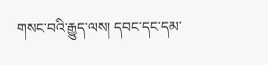གསང་བའི་རྒྱུད་ལས། དབང་དང་དམ་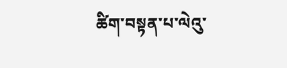ཚིག་བསྟན་པ་ལེའུ་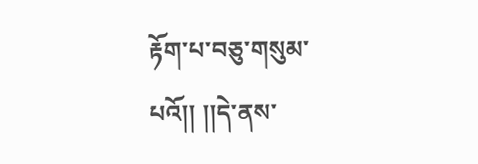རྟོག་པ་བཅུ་གསུམ་པའོ།། །།དེ་ནས་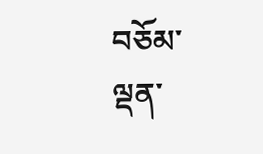བཅོམ་ལྡན་